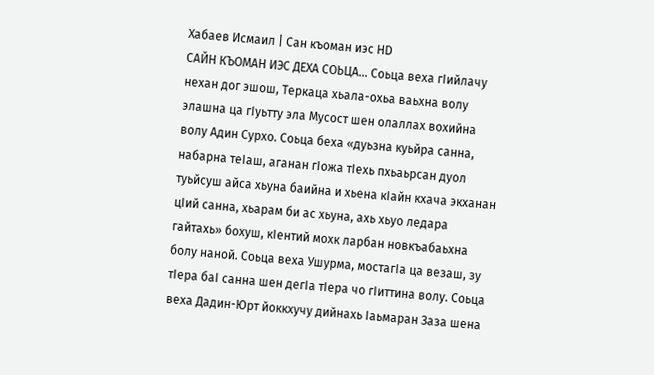Хабаев Исмаил | Сан къоман иэс HD
САЙН КЪОМАН ИЭС ДЕХА СОЬЦА... Соьца веха гIийлачу нехан дог эшош, Теркаца хьала-охьа ваьхна волу элашна ца гIуьтту эла Мусост шен олаллах вохийна волу Адин Сурхо. Соьца беха «дуьзна куьйра санна, набарна теIаш, аганан гIожа тIехь пхьаьрсан дуол туьйсуш айса хьуна баийна и хьена кIайн кхача экханан цIий санна, хьарам би ас хьуна, ахь хьуо ледара гайтахь» бохуш, кIентий мохк ларбан новкъабаьхна болу наной. Соьца веха Ушурма, мостагIа ца везаш, зу тIера баI санна шен дегIа тIера чо гIиттина волу. Соьца веха Дадин-Юрт йоккхучу дийнахь Iаьмаран Заза шена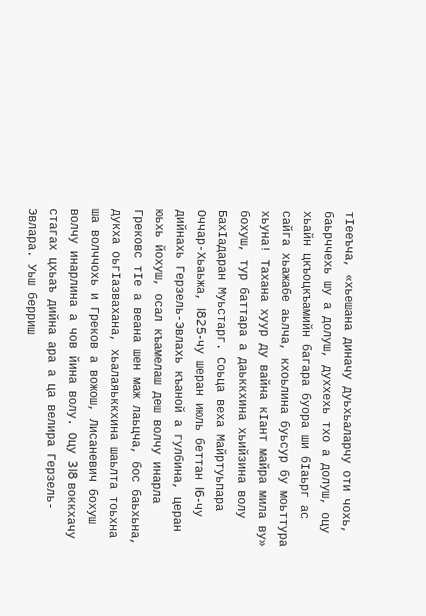тIееъча, «хьешана диначу дуьхьаларчу оти чохь, баьрччехь шу а долуш, духхехь тхо а долуш, оцу хьайн цкъоцкъамийн багара буора ши бIаьрг ас сайга хьажабе аьлча, кхоьлина буьсур бу моьттура хьуна! Тахана хуур ду вайна кIант майра мила ву» бохуш, тур баттара а даьккхина хьийзина волу БахIадаран Муьстарг. Соьца веха Майртуьпара Оччар-Хьаьжа, I825-чу шеран июль беттан I6-чу дийнахь Герзель-Эвлахь къаной а гулбина, церан юьхь йохуш, осал къамелаш деш волчу инарла Грековс тIе а веана шен маж лаьцча, бос баьхьна, дукха оьгIазвахана, хьалаяьккхина шаьлта тоьхна ша волччохь и Греков а вожош, Лисаневич бохуш волчу инарлина а чов йина волу. Оцу 3I8 воккхачу стагах цхьаъ дийна ара а ца велира Герзель-Эвлара. Уьш берриш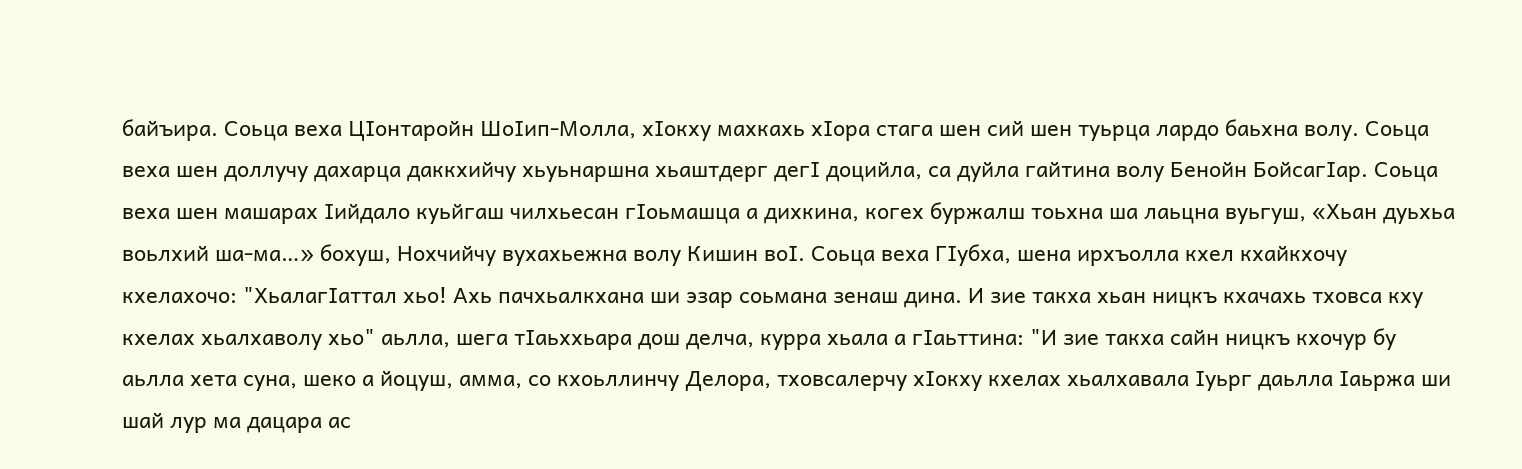байъира. Соьца веха ЦIонтаройн ШоIип-Молла, хIокху махкахь хIора стага шен сий шен туьрца лардо баьхна волу. Соьца веха шен доллучу дахарца даккхийчу хьуьнаршна хьаштдерг дегI доцийла, са дуйла гайтина волу Бенойн БойсагIар. Соьца веха шен машарах Iийдало куьйгаш чилхьесан гIоьмашца а дихкина, когех буржалш тоьхна ша лаьцна вуьгуш, «Хьан дуьхьа воьлхий ша-ма…» бохуш, Нохчийчу вухахьежна волу Кишин воI. Соьца веха ГIубха, шена ирхъолла кхел кхайкхочу кхелахочо: "ХьалагIаттал хьо! Ахь пачхьалкхана ши эзар соьмана зенаш дина. И зие такха хьан ницкъ кхачахь тховса кху кхелах хьалхаволу хьо" аьлла, шега тIаьххьара дош делча, курра хьала а гIаьттина: "И зие такха сайн ницкъ кхочур бу аьлла хета суна, шеко а йоцуш, амма, со кхоьллинчу Делора, тховсалерчу хIокху кхелах хьалхавала Iуьрг даьлла Iаьржа ши шай лур ма дацара ас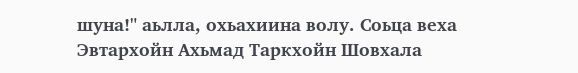шуна!" аьлла, охьахиина волу. Соьца веха Эвтархойн Ахьмад Таркхойн Шовхала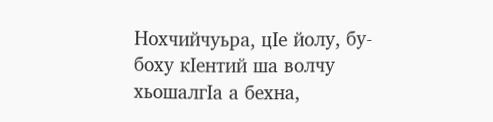Нохчийчуьра, цIе йолу, бу-боху кIентий ша волчу хьошалгIа а бехна,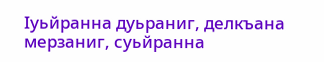Iуьйранна дуьраниг, делкъана мерзаниг, суьйранна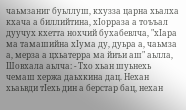чаьмзаниг буьллуш, кхузза царна хьалха кхача а биллийтина, хIорраза а тоъъал дуучух кхетта нохчий бухабевлча, "хIара ма тамашийна хIума ду, дуьра а, чаьмза а, мерза а цхьатерра ма йиъи аш" аьлла, Шовхала аьлча: - Тхо хьан шуьнехь чемаш хержа даьхкина дац. Нехан хьаьвди тIехь дин а берстар бац, нехан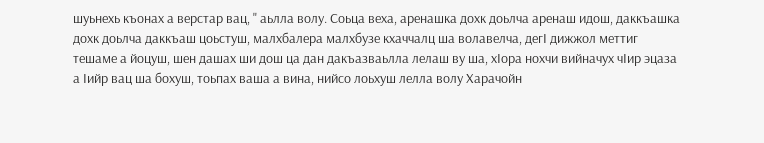шуьнехь къонах а верстар вац, " аьлла волу. Соьца веха, аренашка дохк доьлча аренаш идош, даккъашка дохк доьлча даккъаш цоьстуш, малхбалера малхбузе кхаччалц ша волавелча, дегI дижжол меттиг тешаме а йоцуш, шен дашах ши дош ца дан дакъазваьлла лелаш ву ша, хIора нохчи вийначух чIир эцаза а Iийр вац ша бохуш, тоьпах ваша а вина, нийсо лоьхуш лелла волу Харачойн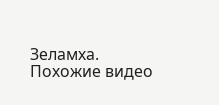Зеламха.
Похожие видео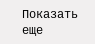Показать еще